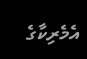އެމެރިކާގެ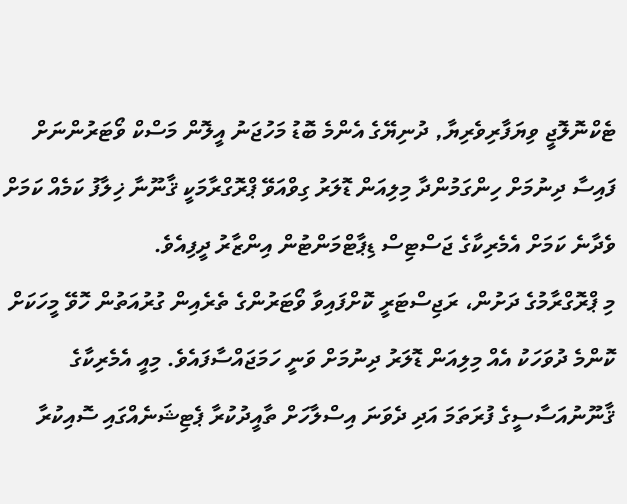ޓެކްނޮލޮޖީ ވިޔަފާރިވެރިޔާ, ދުނިޔޭގެ އެންމެ ބޮޑު މަހުޖަނު އީލޮން މަސްކް ވޯޓަރުންނަށް ފައިސާ ދިނުމަށް ހިންގަމުންދާ މިލިއަން ޑޮލަރު ގިވްއަވޭ ޕްރޮގްރާމަކީ ޤާނޫނާ ޚިލާފު ކަމެއް ކަމަށް ވެދާނެ ކަމަށް އެމެރިކާގެ ޖަސްޓިސް ޑިޕާޓްމަންޓުން އިންޒާރު ދީފިއެވެ.
މި ޕްރޮގްރާމުގެ ދަށުން، ރަޖިސްޓަރީ ކޮށްފައިވާ ވޯޓަރުންގެ ތެރެއިން ގުރުއަތުން ހޮވޭ މީހަކަށް ކޮންމެ ދުވަހަކު އެއް މިލިއަން ޑޮލަރު ދިނުމަށް ވަނީ ހަމަޖައްސާފައެވެ. މިއީ އެމެރިކާގެ ޤާނޫނުއަސާސީގެ ފުރަތަމަ އަދި ދެވަނަ އިސްލާހަށް ތާއީދުކުރާ ޕެޓިޝަނެއްގައި ސޮއިކުރާ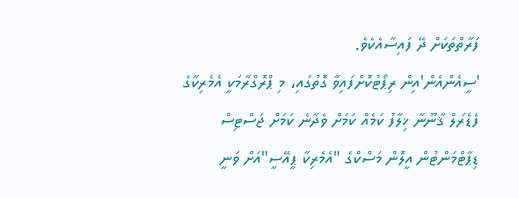ފަރާތްތަކަށް ދޭ ފައިސާއެކެވެ.
'ސީއެންއެން'އިން ރިޕޯޓުކޮށްފައިވާ ގޮތުގައި، މި ޕްރޮގްރާމަކީ އެމެރިކާގެ ފެޑެރަލް ޤާނޫނާ ޚިލާފު ކަމެއް ކަމަށް ވެދާނެ ކަމަށް ޖަސްޓިސް ޑިޕާޓްމަންޓުން އީލޮން މަސްކްގެ "އެމެރިކާ ޕީއޭސީ"އަށް ވަނީ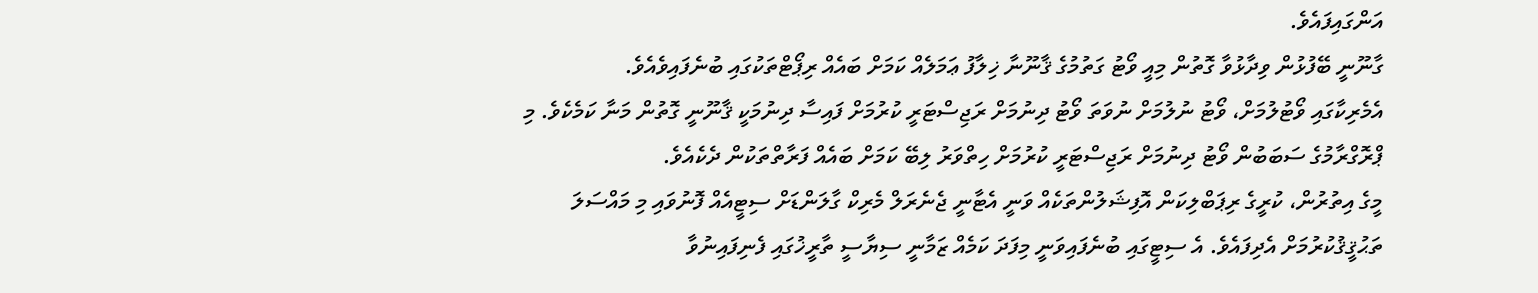އަންގައިފައެވެ.
ގާނޫނީ ބޭފުޅުން ވިދާޅުވާ ގޮތުން މިއީ ވޯޓު ގަތުމުގެ ޤާނޫނާ ޚިލާފު ޢަމަލެއް ކަމަށް ބައެއް ރިޕޯޓްތަކުގައި ބުނެފައިވެއެވެ.
އެމެރިކާގައި ވޯޓުލުމަށް، ވޯޓު ނުލުމަށް ނުވަތަ ވޯޓު ދިނުމަށް ރަޖިސްޓަރީ ކުރުމަށް ފައިސާ ދިނުމަކީ ޤާނޫނީ ގޮތުން މަނާ ކަމެކެވެ. މި ޕްރޮގްރާމުގެ ސަބަބުން ވޯޓު ދިނުމަށް ރަޖިސްޓަރީ ކުރުމަށް ހިތްވަރު ލިބޭ ކަމަށް ބައެއް ފަރާތްތަކުން ދެކެއެވެ.
މީގެ އިތުރުން، ކުރީގެ ރިޕަބްލިކަން އޮފިޝަލުންތަކެއް ވަނީ އެޓާނީ ޖެނެރަލް މެރިކް ގާލަންޑަށް ސިޓީއެއް ފޮނުވައި މި މައްސަލަ ތަޙުޤީޤުކުރުމަށް އެދިފައެވެ. އެ ސިޓީގައި ބުނެފައިވަނީ މިފަދަ ކަމެއް ޒަމާނީ ސިޔާސީ ތާރީޚުގައި ފެނިފައިނުވާ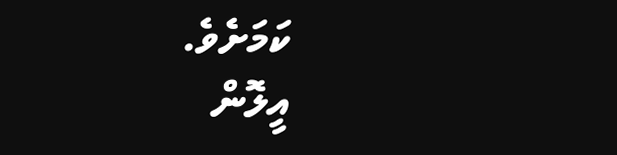ކަމަށެވެ.
އީލޮން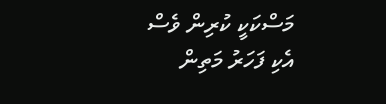މަސްކަކީ ކުރިން ވެސް އެކި ފަހަރު މަތިން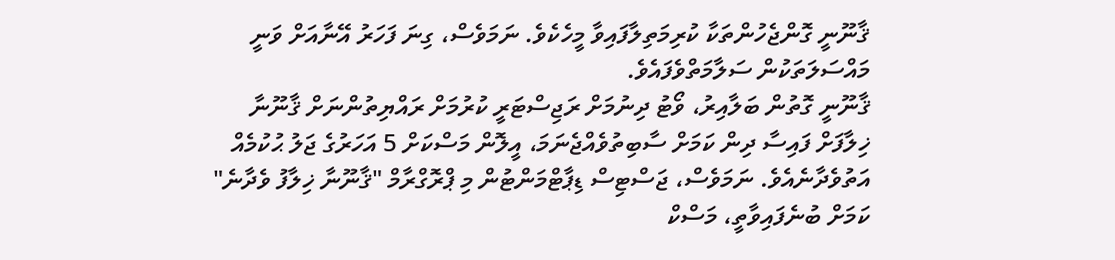ޤާނޫނީ ގޮންޖެހުންތަކާ ކުރިމަތިލާފައިވާ މީހެކެވެ. ނަމަވެސް، ގިނަ ފަހަރު އޭނާއަށް ވަނީ މައްސަލަތަކުން ސަލާމަތްވެފައެވެ.
ޤާނޫނީ ގޮތުން ބަލާއިރު، ވޯޓު ދިނުމަށް ރަޖިސްޓަރީ ކުރުމަށް ރައްޔިތުންނަށް ޤާނޫނާ ޚިލާފަށް ފައިސާ ދިން ކަމަށް ސާބިތުވެއްޖެނަމަ، އީލޮން މަސްކަށް 5 އަހަރުގެ ޖަލު ޙުކުމެއް އަތުވެދާނެއެވެ. ނަމަވެސް، ޖަސްޓިސް ޑިޕާޓްމަންޓުން މި ޕްރޮގްރާމް "ޤާނޫނާ ޚިލާފު ވެދާނެ" ކަމަށް ބުނެފައިވާތީ، މަސްކް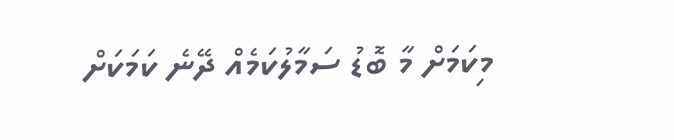މިކަމަށް މާ ބޮޑު ސަމާލުކަމެއް ދޭނެ ކަމަކަށް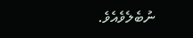ނުބެލެވެއެވެ.